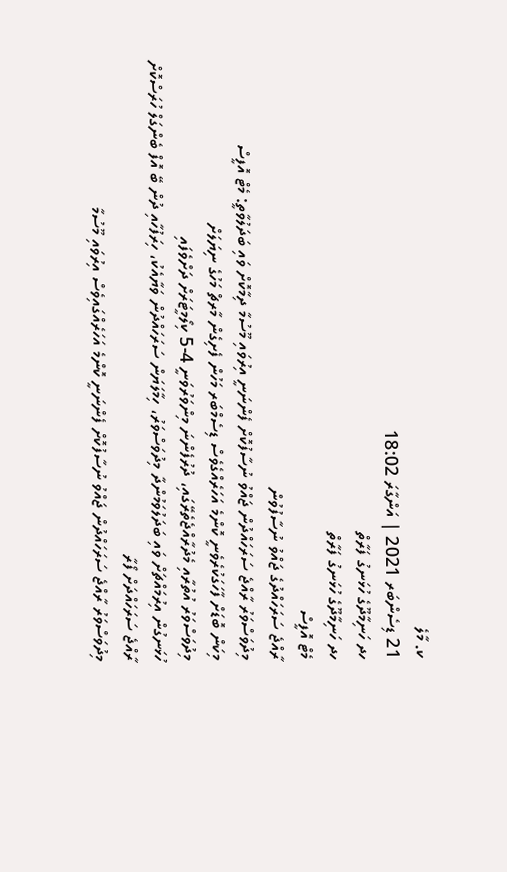ކ. މާލެ
21 ޑިސެންބަރ 2021 | އަންގާރަ 18:02
ހދ ހަނިމާދޫގެ ހުޅަނގު ފަރާތް
ހދ ހަނިމާދޫގެ ހުޅަނގު ފަރާތް
މެޓް އޮފީސް
ރާއްޖެ ސަރަހައްދުގެ ޖައްވު ނުސާފުވުން
މިދުވަސްވަރު ރާއްޖެ ސަރަހައްދުން ޖައްވު ނުސާފުކޮށް ފެންނަނީ އިރުވައި މޫސުމާ ދިމާކޮށް ވައި ބަދަލުވާތީ: މެޓް އޮފީސް
މިކަން ބޮޑަށް ފާހަގަކުރެވެނީ ކޮންމެ އަހަރެއްގެވެސް ޑިސެމްބަރ މަހުން ފެށިގެން މާރޗް މަހުގެ ނިޔަލަށް
މިދުވަސްވަރު އުތުރާއި މެދުރާއްޖެތެރޭގައި، ދުރުފެންނަ މިންވަރުވަނީ 4-5 ކިލޯމީޓަރަށް ދަށްވެފައި
ހުޅަނގުން އިރުމައްޗަށް ވައި ބަދަލުވަމުންދާ މިދުވަސްވަރު، ހިމާލަޔަން ސަރަހައްދުން ވަޔާއެކު، ހިރަފުހާއި ދުން ބޭ އޮފް ބެންގަލް ހުރަސްކޮށް ރާއްޖެ ސަރަހައްދަށް ފޯރާ
މިދުވަސްވަރު ރާއްޖެ ސަރަހައްދުން ޖައްވު ނުސާފުކޮށް ފެންނަނީ ކޮންމެ އަހަރެއްގައިވެސް އިރުވައި މޫސުމާ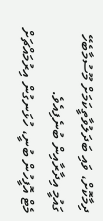ދިމާކޮށް، ވައި ބަދަލުވާތީކަމަށް މޫސުމާބެހޭ ގައުމީ އިދާރާއިން ބުނެފިއެވެ.
މެޓް އޮފީހުން ބުނީ، ހުޅަނގުން އިރުމައްޗަށް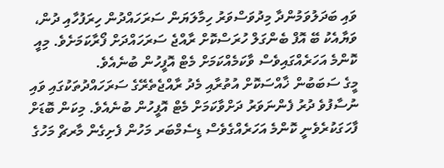ވައި ބަދަލުވަމުންދާ މިދުވަސްވަރު ހިމާލަޔަން ސަރަހައްދުން ހިރަފުހާއި ދުން، ވަޔާއެކު ބޭ އޮފް ބެންގަލް ހުރަސްކޮށް ރާއްޖެ ސަރަހައްދަށް ފޯރާކަމަށެވެ. މިއީ ކޮންމެ އަހަރެއްގައިވެސް ވާކަމެއްކަމަށް މެޓް އޮފީހުން ބުނެއެވެ.
މީގެ ސަބަބުން ޚާއްސަކޮށް އުތުރާއި މެދު ރާއްޖެތެރޭގެ ސަރަހައްދުތަކުގައި ވައި ނުސާފުވެ ދުރު ފެންނަވަރު ދަށްވާކަމަށް މެޓް އޮފީހުން ބުނެއެވެ. މިކަން ބޮޑަށް ފާހަގަކުރެވެނީ ކޮންމެ އަހަރެއްގެވެސް ޑިސެމްބަރ މަހުން ފެށިގެން މާރޗް މަހުގެ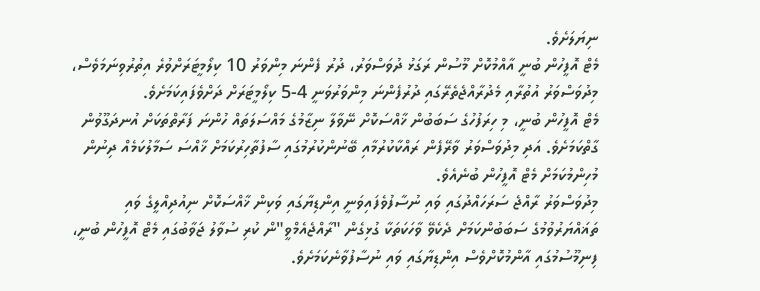ނިޔަލަށެވެ.
މެޓް އޮފީހުން ބުނީ އާއްމުކޮށް މޫސުން ރަގަޅު ދުވަސްވަރު، ދުރު ފެންނަ މިންވަރު 10 ކިލޯމީޓަރަށްވުރެ އިތުރުވިނަމަވެސް، މިދުވަސްވަރު އުތުރާއި މެދުރާއްޖެތެރޭގައި ދުރުފެންނަ މިންވަރުވަނީ 4-5 ކިލޯމީޓަރަށް ދަށްވެފައިކަމަށެވެ.
މެޓް އޮފީހުން ބުނީ، މި ހިރަފުހުގެ ސަބަބުން ޚާއްސަކޮށް ނޭވާލާ ނިޒާމުގެ މައްސަލަތައް ހުންނަ ފަރާތްތަކަށް އުނދަގޫވުން ގާތްކަމަށެވެ. އަދި މިދުވަސްވަރު ވާރޭފެން ރައްކާކުރުމާއި ބޭނުންކުރުމުގައި ސާފުތާހިރުކަމަށް ޚާއްސަ ސަމާލުކަމެއް ދިނުން މުހިންމުކަމަށް މެޓް އޮފީހުން ބުނެއެވެ.
މިދުވަސްވަރު ރާއްޖެ ސަރަހައްދުގައި ވައި ނުސާފުވެފައިވަނީ އިންޑިޔާގައި ވަކިން ޚާއްސަކޮށް ނިއުދިއްލީގެ ވައި ތަޣައްޔަރުވުމުގެ ސަބަބުންކަމަށް ދެކެވޭ ވާހަކަތަކާ ގުޅިގެން "ރާއްޖެއެމްވީ"ން ކުރި ސުވާލު ޖަވާބުގައި މެޓް އޮފީހުން ބުނީ، ފިނިމޫސުމުގައި އާންމުކޮށްވެސް އިންޑިޔާގައި ވައި ނުސާފުވާނެކަމަށެވެ.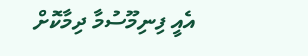އެއީ ފިނިމޫސުމާ ދިމާކޮށް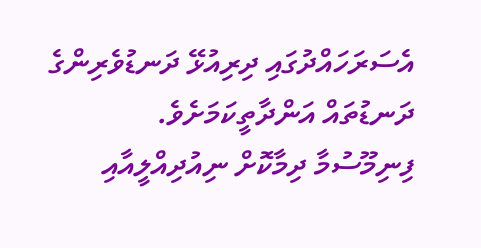އެސަރަހައްދުގައި ދިރިއުޅޭ ދަނޑުވެރިންގެ ދަނޑުތައް އަންދާތީކަމަށެވެ.
ފިނިމޫސުމާ ދިމާކޮށް ނިއުދިއްލީއާއި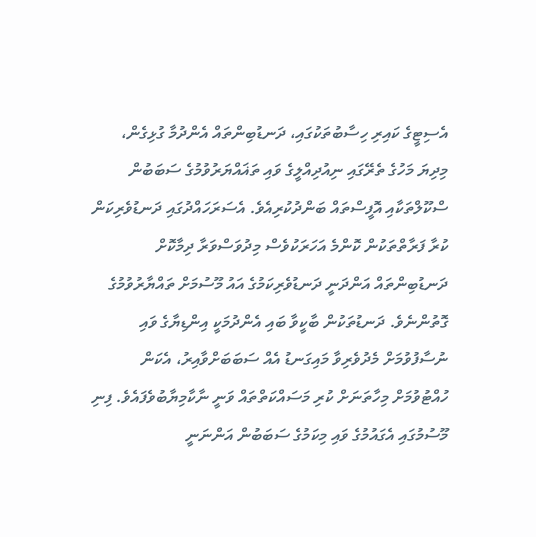އެސިޓީގެ ކައިރި ހިސާބުތަކުގައި، ދަނޑުބިންތައް އެންދުމާ ގުޅިގެން، މިދިޔަ މަހުގެ ތެރޭގައި ނިއުދިއްލީގެ ވައި ތަޣައްޔަރުވުމުގެ ސަބަބުން ސްކޫލްތަކާއި އޮފީސްތައް ބަންދުކުރިއެވެ. އެސަރަހައްދުގައި ދަނޑުވެރިކަން ކުރާ ފަރާތްތަކުން ކޮންމެ އަހަރަކުވެސް މިދުވަސްވަރާ ދިމާކޮށް ދަނޑުބިންތައް އަންދަނީ ދަނޑުވެރިކަމުގެ އައު މޫސުމަށް ތައްޔާރުވުމުގެ ގޮތުންނެވެ. ދަނޑުތަކުން ބާކީވާ ބައި އެންދުމަކީ އިންޑިޔާގެ ވައި ނުސާފުވުމަށް މެދުވެރިވާ މައިގަނޑު އެއް ސަބަބަށްވާއިރު، އެކަން ހުއްޓުވުމަށް މިހާތަނަށް ކުރި މަސައްކަތްތައް ވަނީ ނާކާމިޔާބުވެފައެވެ. ފިނި މޫސުމުގައި އެގައުމުގެ ވައި މިކަމުގެ ސަބަބުން އަންނަނީ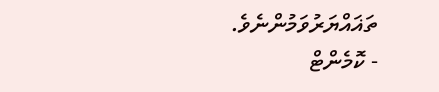ތަޣައްޔަރުވަމުންނެވެ.
- ކޮމެންޓް